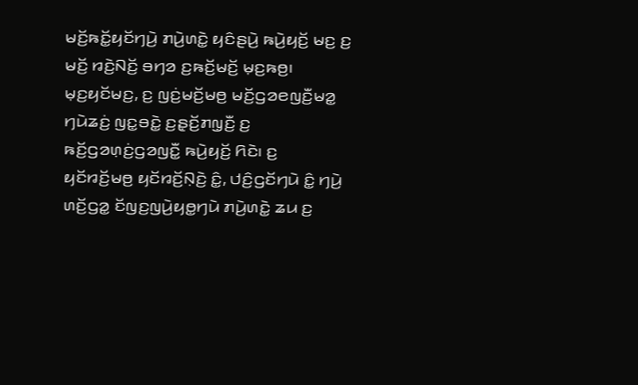ꤗꤢꤩ꤬ꤒꤢꤩ꤭ꤟꤢꤩꤚꤣꤧ꤬ ꤊꤣꤧ꤬ꤛꤢꤧ꤭ ꤟꤢꤨꤔꤣꤧ꤬ ꤒꤣꤧ꤬ꤟꤢꤩ꤬ ꤗꤢ꤬ ꤢ꤬ ꤗꤢꤩ꤬ ꤙꤢꤧ꤬ꤡꤢꤩ꤬ ꤋꤚꤤ ꤢ꤬ꤒꤢꤩ꤬ꤗꤢꤩ꤬ ꤗ꤫ꤢ꤬ꤒꤥ꤬꤯ ꤗ꤫ꤢ꤬ꤟꤢꤩꤗꤢ꤬, ꤢ꤬ ꤜꤢꤦ꤬ꤗꤢꤩ꤬ꤗꤥ꤬ ꤗꤢꤩ꤬ꤞꤤꤕꤜꤢꤪ꤬ꤗꤤ꤭ ꤚꤣꤧꤘꤢꤦ꤬ ꤜꤢ꤭ꤋꤢꤧ꤭ ꤢ꤬ꤔ꤫ꤢꤩ꤬ꤊꤜ꤫ꤢꤪ꤬ ꤢ꤬ ꤒꤢꤩ꤬ꤞꤤꤛ꤫ꤢꤦ꤬ꤞꤤꤜꤢꤪ꤭ ꤒꤣꤧ꤬ꤟꤢꤩ꤬ ꤖꤢꤧ꤯ ꤢ꤬ ꤟꤢꤩꤙꤢꤩ꤬ꤗꤥ꤬ ꤟꤢꤩꤙꤢꤩ꤬ꤡ꤫ꤢꤧ꤬ ꤢꤨ꤭, ꤓꤢꤨ꤬ꤞꤢꤩꤚꤣꤧ ꤢꤨ꤭ ꤚꤣꤧ꤬ ꤛꤢꤩ꤬ꤞꤤ꤭ ꤢꤩꤜꤢ꤬ꤜꤣꤧ꤬ꤟꤥ꤭ꤚꤣꤧ ꤊꤣꤧ꤬ꤛꤢꤧ꤭ ꤘꤣ ꤢ꤬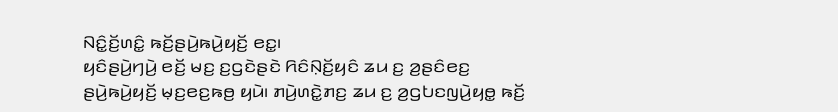ꤡꤢꤨ꤭ꤢꤩ꤬ꤛꤢꤨ꤭ ꤒꤢꤩ꤬ꤔꤣꤧ꤬ꤒꤣꤧ꤬ꤟꤢꤩ꤬ ꤕꤢ꤭꤯
ꤟꤢꤨꤔꤣꤧ꤬ꤚꤣꤧ꤬ ꤕꤢꤩ꤬ ꤗꤢ꤬ ꤢ꤬ꤞꤢꤧꤔꤢꤧ ꤖꤢꤨꤡ꤫ꤢꤩ꤬ꤟꤢꤨ ꤘꤣ ꤢ꤬ ꤤ꤬ꤔꤢꤨꤕꤢ꤬ ꤔꤣꤧ꤬ꤒꤣꤧ꤬ꤟꤢꤩ꤬ ꤗ꤫ꤢ꤬ꤕꤢ꤬ꤒꤥ꤬ ꤟꤣꤧ꤯ ꤊꤣꤧ꤬ꤛꤢꤧ꤭ꤊꤢ꤬ ꤘꤣ ꤢ꤬ ꤤ꤬ꤞꤝꤢꤜꤣꤧ꤬ꤟꤥ꤭ ꤒꤢꤩ꤬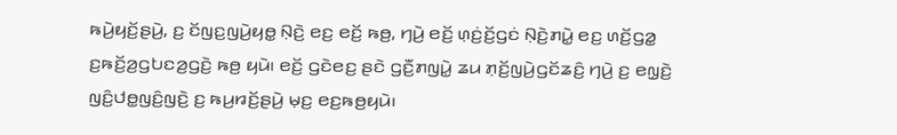ꤒꤣꤧ꤬ꤟꤢꤩ꤬ꤔꤣꤧ꤬, ꤢ꤬ ꤢꤩꤜꤢ꤬ꤜꤣꤧ꤬ꤟꤥ꤭ ꤡ꤫ꤢꤧ꤬ ꤕꤢ꤬ ꤕꤢꤩ꤬ ꤒꤥ꤬, ꤚꤣꤧ꤬ ꤕꤢꤩ꤬ ꤛ꤫ꤢꤦ꤬ꤢꤩ꤬ꤞꤢꤦ ꤡ꤫ꤢꤧ꤬ꤊꤣꤧ꤭ ꤕꤢ꤬ ꤛꤢꤩ꤬ꤞꤤ꤭ ꤢ꤬ꤒꤢꤩ꤬ꤤ꤬ꤞꤝꤢꤤ꤬ꤞꤢꤧ꤬ ꤒꤥ꤬ ꤟꤣꤧ꤯ ꤕꤢꤩ꤬ ꤞꤢꤧꤕꤢ꤬ ꤔꤢꤧ ꤞꤢꤪ꤬ꤊꤜꤣꤧ꤭ ꤘꤣ ꤊ꤫ꤢꤩ꤬ꤜꤣꤧ꤬ꤞꤢꤩꤘꤢꤨ꤬ ꤚꤣꤧ꤬ ꤢ꤬ ꤕꤜ꤫ꤢꤧ꤬ ꤜꤢꤨ꤬ꤓꤥ꤭ꤜꤢꤨ꤬ꤜꤢꤧ꤬ ꤢ꤬ ꤒꤣ꤬ꤙꤢꤩ꤬ꤔꤣꤧ꤬ ꤗ꤫ꤢ꤬ ꤕꤢ꤬ꤒꤥ꤬ꤟꤣꤧ꤯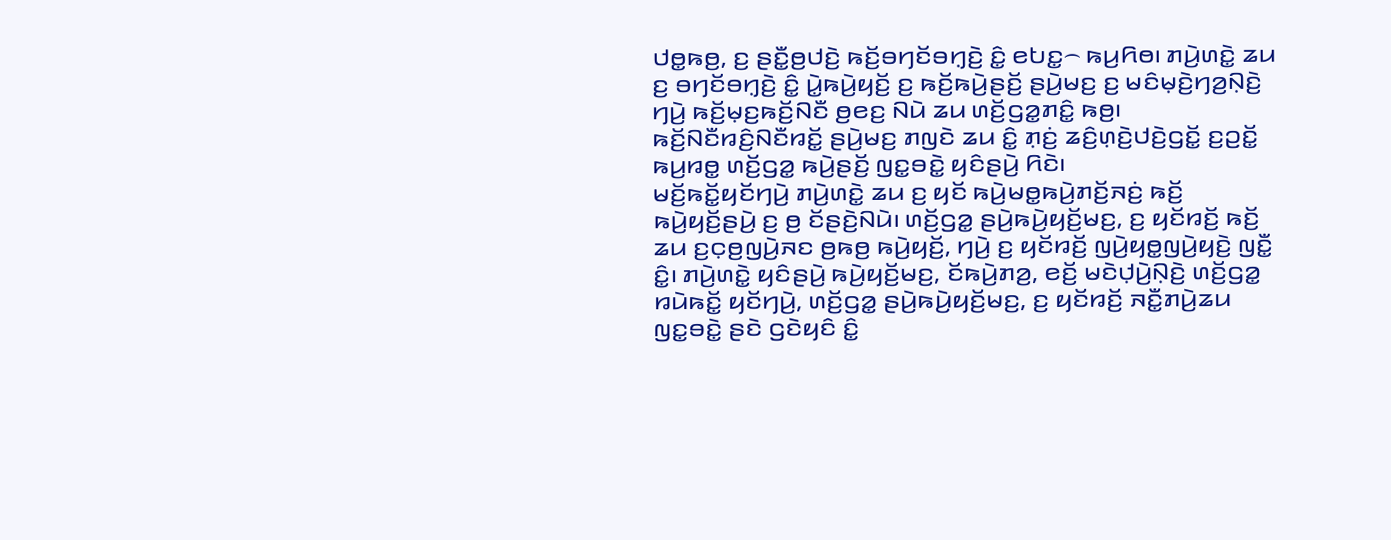ꤓꤥ꤭ꤒꤥ꤬, ꤢ꤬ ꤔꤢꤪ꤭ꤥ꤬ꤓꤢꤧ꤬ ꤒꤢꤩ꤬ꤋꤚꤢꤩꤋꤚ꤫ꤢꤧ꤬ ꤢꤨ꤭ ꤕꤝꤢ꤭꤮ ꤒꤣ꤬ꤖꤥ꤯ ꤊꤣꤧ꤬ꤛꤢꤧ꤭ ꤘꤣ ꤢ꤬ ꤋꤚꤢꤩꤋꤚ꤫ꤢꤧ꤬ ꤢꤨ꤭ ꤣꤧ꤭ꤒꤣꤧ꤬ꤟꤢꤩ꤬ ꤢ꤬ ꤒꤢꤩ꤬ꤒꤣꤧ꤬ꤔꤢꤩ꤬ ꤔꤣꤧ꤬ꤗꤢ꤬ ꤢ꤬ ꤗꤢꤨꤗ꤫ꤢꤧ꤬ꤚꤤ꤬ꤡ꤫ꤢꤧ꤬ ꤚꤣꤧ꤬ ꤒꤢꤩ꤬ꤗ꤫ꤢ꤬ꤒꤢꤩ꤬ꤡꤢꤪ ꤥ꤬ꤕꤢ꤬ ꤡꤣꤧ ꤘꤣ ꤛꤢꤩ꤬ꤞꤤ꤭ꤊꤢꤨ꤭ ꤒꤥ꤬꤯ ꤒꤢꤩ꤬ꤡꤢꤪꤙꤢꤨ꤬ꤡꤢꤪꤙꤢꤩ꤭ ꤔꤣꤧ꤬ꤗꤢ꤬ ꤊꤜꤢꤧ ꤘꤣ ꤢꤨ꤭ ꤊ꤫ꤢꤦ꤬ ꤘꤢꤨ꤬ꤛ꤫ꤢꤧ꤬ꤓꤢꤧ꤬ꤞꤢꤩ꤭ ꤢ꤬ꤑꤢꤩ꤭ ꤒꤣ꤬ꤙꤥ꤭ ꤛꤢꤩ꤬ꤞꤤ꤭ ꤒꤣꤧ꤬ꤔꤢꤩ꤬ ꤜꤢ꤭ꤋꤢꤧ꤭ ꤟꤢꤨꤔꤣꤧ꤬ ꤖꤢꤧ꤯
ꤗꤢꤩ꤬ꤒꤢꤩ꤭ꤟꤢꤩꤚꤣꤧ꤬ ꤊꤣꤧ꤬ꤛꤢꤧ꤭ ꤘꤣ ꤢ꤬ ꤟꤢꤩ ꤒꤣꤧ꤬ꤗꤥ꤭ꤒꤣꤧ꤬ꤊꤢꤩ꤬ꤏꤢꤦ꤬ ꤒꤢꤩ꤬ ꤒꤣꤧ꤬ꤟꤢꤩ꤬ꤔꤣꤧ꤬ ꤢ꤬ ꤥ꤬ ꤢꤩꤔꤢꤧ꤬ꤡꤣꤧ꤯ ꤛꤢꤩ꤬ꤞꤤ꤭ ꤔꤣꤧ꤬ꤒꤣꤧ꤬ꤟꤢꤩ꤬ꤗꤢ꤬, ꤢ꤬ ꤟꤢꤩꤙꤢꤩ꤬ ꤒꤢꤩ꤬ ꤘꤣ ꤢ꤬ꤍ꤫ꤥ꤬ꤜꤣꤧ꤬ꤏꤢ ꤥ꤬ꤒꤥ꤬ ꤒꤣꤧ꤬ꤟꤢꤩ꤬, ꤚꤣꤧ꤬ ꤢ꤬ ꤟꤢꤩꤙꤢꤩ꤬ ꤜꤣꤧ꤬ꤟꤥ꤭ꤜꤣꤧ꤬ꤟꤢꤧ꤬ ꤜꤢꤪ꤭ ꤢꤨ꤭꤯ ꤊꤣꤧ꤬ꤛꤢꤧ꤭ ꤟꤢꤨꤔꤣꤧ꤬ ꤒꤣꤧ꤬ꤟꤢꤩ꤬ꤗꤢ꤬, ꤢꤩꤒꤣꤧ꤬ꤊꤤ꤬, ꤕꤢꤩ꤬ ꤗꤢꤧꤓ꤫ꤣꤧ꤬ꤡ꤫ꤢꤧ꤬ ꤛꤢꤩ꤬ꤞꤤ꤭ ꤙꤣꤧꤒꤢꤩ꤭ ꤟꤢꤩꤚꤣꤧ꤬, ꤛꤢꤩ꤬ꤞꤤ꤭ ꤔꤣꤧ꤬ꤒꤣꤧ꤬ꤟꤢꤩ꤬ꤗꤢ꤬, ꤢ꤬ ꤟꤢꤩꤙꤢꤩ꤬ ꤏꤢꤪ꤭ꤊꤣꤧ꤬ꤘꤣ ꤜꤢ꤭ꤋꤢꤧ꤭ ꤔꤢꤧ ꤞꤢꤧꤟꤢꤨ ꤢꤨ꤭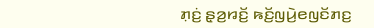ꤊ꤫ꤢꤦ꤬ ꤔ꤫ꤤ꤬ꤙꤢꤩ꤬ ꤒꤢꤩ꤬ꤜꤣꤧ꤬ꤕꤜꤢꤩꤊꤢ꤬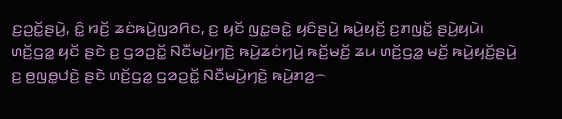ꤢ꤬ꤑꤢꤩ꤭ꤔꤣꤧ꤬, ꤢꤨ꤭ ꤙꤢꤩ꤬ ꤘꤢꤦꤒꤣꤧ꤬ꤜꤤꤖꤢ, ꤢ꤬ ꤟꤢꤩ ꤜꤢ꤭ꤋꤢꤧ꤭ ꤟꤢꤨꤔꤣꤧ꤬ ꤒꤣꤧ꤬ꤟꤢꤩ꤬ ꤢ꤬ꤊꤜꤢꤩ꤭ ꤔꤣꤧ꤬ꤟꤣꤧ꤯
ꤛꤢꤩ꤬ꤞꤤ꤭ ꤟꤢꤩ ꤔꤢꤧ ꤢ꤬ ꤞꤤꤑꤢꤩ꤭ ꤡꤢꤪꤗꤣꤧ꤬ꤚꤢꤧ꤬ ꤒꤣꤧ꤬ꤘꤢꤦꤚꤣꤧ꤬ ꤒꤢꤩ꤬ꤗꤢꤩ꤬ ꤘꤣ ꤛꤢꤩ꤬ꤞꤤ꤭ ꤗꤢꤩ꤬ ꤒꤣꤧ꤬ꤟꤢꤩ꤬ꤔꤣꤧ꤬ ꤢ꤬ ꤥ꤬ꤜꤥ꤭ꤓꤢꤧ꤬ ꤔꤢꤧ ꤛꤢꤩ꤬ꤞꤤ꤭ ꤞꤤꤑꤢꤩ꤭ ꤡꤢꤪꤗꤣꤧ꤬ꤚꤢꤧ꤬ ꤒꤣꤧ꤬ꤊꤤ꤬꤮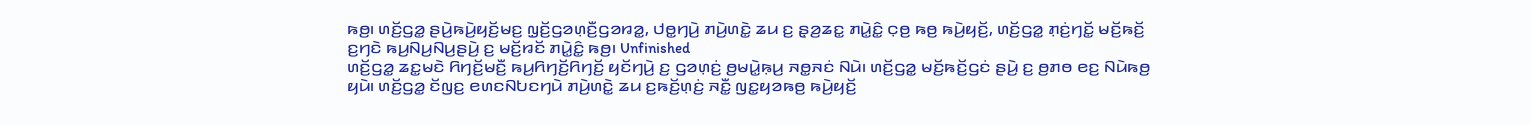ꤒꤥ꤬꤯ ꤛꤢꤩ꤬ꤞꤤ꤭ ꤔꤣꤧ꤬ꤒꤣꤧ꤬ꤟꤢꤩ꤬ꤗꤢ꤬ ꤜ꤫ꤢꤩ꤬ꤞꤤꤛ꤫ꤢꤪ꤬ꤞꤤꤙꤤ꤭, ꤓꤥ꤭ꤚꤣꤧ꤬ ꤊꤣꤧ꤬ꤛꤢꤧ꤭ ꤘꤣ ꤢ꤬ ꤔ꤫ꤤ꤬ꤘꤢ꤭ ꤊꤣꤧ꤭ꤢꤨ꤭ ꤍ꤫ꤥ꤬ ꤒꤥ꤬ ꤒꤣꤧ꤬ꤟꤢꤩ꤬, ꤛꤢꤩ꤬ꤞꤤ꤭ ꤊ꤫ꤢꤦ꤬ꤚꤢꤩ꤭ ꤗꤢꤩ꤬ꤒꤢꤩ꤬ ꤢ꤬ꤚꤢꤧ ꤒꤣ꤬ꤡꤣ꤬ꤡꤣ꤬ꤔꤣꤧ꤬ ꤢ꤬ ꤗꤢꤩ꤬ꤙꤢꤩ ꤊꤣꤧ꤭ꤢꤨ꤭ ꤒꤥ꤬꤯ Unfinished
ꤛꤢꤩ꤬ꤞꤤ꤭ ꤘꤢ꤭ꤗꤢꤧ ꤖꤚꤢꤩ꤬ꤗꤢꤪ꤬ ꤒꤣ꤬ꤖꤚꤢꤩ꤬ꤖꤚꤢꤩ꤬ ꤟꤢꤩꤚꤣꤧ꤬ ꤢ꤬ ꤞꤤꤛ꤫ꤢꤦ꤬ ꤥ꤬ꤗꤣꤧ꤭ꤒ꤫ꤣ꤬ ꤏꤥ꤭ꤏꤢꤦ ꤡꤣꤧ꤯ ꤛꤢꤩ꤬ꤞꤤ꤭ ꤗꤢꤩ꤬ꤒꤢꤩ꤬ꤞꤢꤦ ꤔꤣꤧ꤬ ꤢ꤬ ꤥ꤬ꤊꤥ ꤕꤢ꤬ ꤡꤣꤧꤒꤥ꤬ ꤟꤣꤧ꤯ ꤛꤢꤩ꤬ꤞꤤ꤭ ꤢꤩꤜꤢ꤬ ꤕꤛꤢꤡꤝꤢꤚꤣꤧ ꤊꤣꤧ꤬ꤛꤢꤧ꤭ ꤘꤣ ꤢ꤬ꤒꤢꤩ꤬ꤛ꤫ꤢꤦ꤬ ꤏꤢꤪ꤭ ꤜꤢ꤭ꤟꤤꤒꤥ꤬ ꤒꤣꤧ꤬ꤟꤢꤩ꤬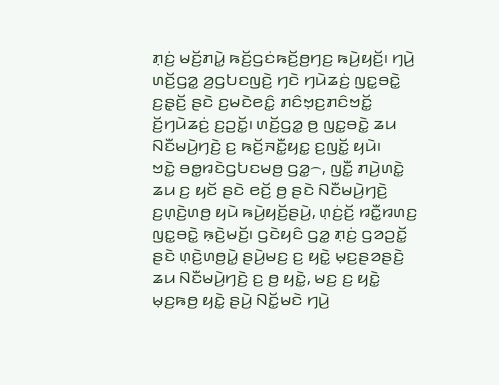ꤊ꤫ꤢꤦ꤬ ꤗꤢꤩ꤬ꤊꤣꤧ꤭ ꤒꤢꤩ꤬ꤞꤢꤦꤒꤢꤩ꤬ꤥ꤬ꤚꤢ꤬ ꤒꤣꤧ꤬ꤟꤢꤩ꤬꤯ ꤚꤣꤧ꤬ ꤛꤢꤩ꤬ꤞꤤ꤭ ꤤ꤬ꤞꤝꤢꤜꤢꤧ꤬ ꤚꤢꤧ ꤚꤣꤧꤘꤢꤦ꤬ ꤜꤢ꤭ꤋꤢꤧ꤭ ꤢ꤬ꤔ꤫ꤢꤩ꤬ ꤔꤢꤧ ꤢ꤬ꤗꤢꤧꤕꤢꤨ꤭ ꤊꤢꤨꤠ꤫ꤢ꤬ꤊꤢꤨꤠꤢꤩ꤭ ꤢꤩ꤬ꤚꤣꤧꤘꤢꤦ꤬ ꤢ꤬ꤑꤢꤩ꤭꤯ ꤛꤢꤩ꤬ꤞꤤ꤭ ꤥ꤬ ꤜꤢ꤭ꤋꤢꤧ꤭ ꤘꤣ ꤡꤢꤪꤗꤣꤧ꤬ꤚꤢꤧ꤬ ꤢ꤬ ꤒꤢꤩ꤬ꤏꤢꤪ꤭ꤟꤢ꤭ ꤢ꤬ꤜꤢꤩ꤭ ꤟꤣꤧ꤯
ꤠꤢꤧ꤭ ꤋꤥ꤭ꤙꤢꤧꤞꤝꤢꤗꤥ꤬ ꤞꤤ꤭꤮, ꤜꤢꤪ꤭ ꤊꤣꤧ꤬ꤛꤢꤧ꤭ ꤘꤣ ꤢ꤬ ꤟꤢꤩ ꤔꤢꤧ ꤕꤢꤩ꤬ ꤥ꤬ ꤔꤢꤧ ꤡꤢꤪꤗꤣꤧ꤬ꤚꤢꤧ꤬ ꤢ꤬ꤛ꤫ꤢꤧ꤬ꤛꤥ꤬ ꤟꤣꤧ ꤒꤣꤧ꤬ꤟꤢꤩ꤬ꤔꤣꤧ꤬, ꤛ꤫ꤢꤦ꤬ꤢꤩ꤬ ꤙꤢꤪ꤭ꤙꤛꤢ꤬ ꤜꤢ꤭ꤋꤢꤧ꤭ ꤒ꤫ꤢꤧ꤬ꤗꤢꤩ꤬꤯ ꤞꤢꤧꤟꤢꤨ ꤞꤤ꤭ ꤊ꤫ꤢꤦ꤬ ꤞꤤꤑꤢꤩ꤭ ꤔꤢꤧ ꤛ꤫ꤢꤧ꤬ꤛꤥ꤬ꤣꤧ꤭ ꤔꤣꤧ꤬ꤗꤢ꤬ ꤢ꤬ ꤟꤢꤧ꤭ ꤗ꤫ꤢ꤬ꤔꤤꤔꤢꤧ꤬ ꤘꤣ ꤡꤢꤪꤗꤣꤧ꤬ꤚꤢꤧ꤬ ꤢ꤬ ꤥ꤬ ꤟꤢꤧ꤭, ꤗꤢ꤬ ꤢ꤬ ꤟꤢꤧ꤭ ꤗ꤫ꤢ꤬ꤒꤥ꤬ ꤟꤢꤧ꤭ ꤔꤣꤧ꤬ ꤡꤢꤩ꤭ꤗꤢꤧ ꤚꤣꤧ꤬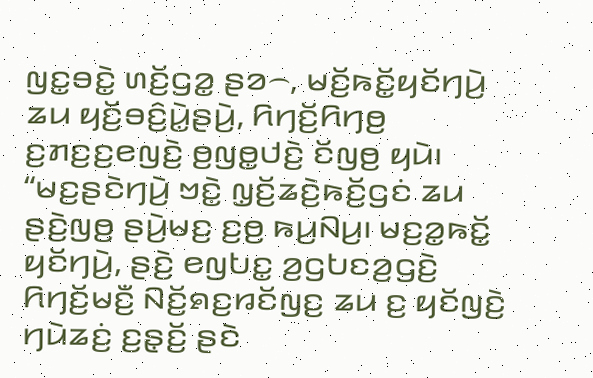ꤜꤢ꤭ꤋꤢꤧ꤭ ꤛꤢꤩ꤬ꤞꤤ꤭ ꤔꤤ꤮, ꤗꤢꤩ꤬ꤒꤢꤩ꤭ꤟꤢꤩꤚꤣꤧ꤬ ꤘꤣ ꤟꤢꤩ꤬ꤋꤢꤨ꤬ꤣꤧ꤭ꤔꤣꤧ꤬, ꤖꤚꤢꤩ꤬ꤖꤚꤥ꤬ ꤢ꤬ꤊꤢ꤬ꤢ꤬ꤕꤜꤢꤧ꤬ ꤥ꤬ꤜꤥ꤭ꤓꤢꤧ꤬ ꤢꤩꤜꤥ꤬ ꤟꤣꤧ꤯
“ꤗꤢ꤬ꤔꤢꤧꤚꤣꤧ꤬ ꤠꤢꤧ꤭ ꤜ꤫ꤢꤩ꤬ꤘꤢꤧ꤬ꤒꤢꤩ꤬ꤞꤢꤦ ꤘꤣ ꤔꤢꤧ꤬ꤜꤥ꤬ ꤔꤣꤧ꤬ꤗꤢ꤬ ꤢ꤬ꤥ꤬ ꤒꤣ꤬ꤡꤣ꤬꤯ ꤗꤢ꤬ꤤ꤭ꤒꤢꤩ꤭ ꤟꤢꤩꤚꤣꤧ꤬, ꤔꤢꤧ꤬ ꤕꤜꤝꤢ꤭ ꤤ꤬ꤞꤝꤢꤤ꤬ꤞꤢꤧ꤬ ꤖꤚꤢꤩ꤬ꤗꤢꤪ꤬ ꤡꤢꤩ꤬ꤎꤢ꤬ꤙꤢꤩꤜꤢ꤬ ꤘꤣ ꤢ꤬ ꤟꤢꤩꤜꤢꤧ꤬ ꤚꤣꤧꤘꤢꤦ꤬ ꤢ꤬ꤔ꤫ꤢꤩ꤬ ꤔꤢꤧ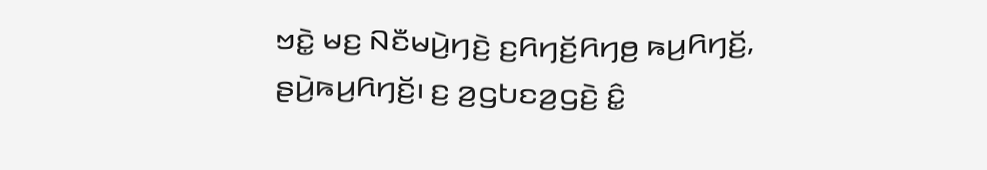ꤠꤢꤧ꤭ ꤗꤢ꤬ ꤡꤢꤪꤗꤣꤧ꤬ꤚꤢꤧ꤬ ꤢ꤬ꤖꤚꤢꤩ꤬ꤖꤚꤥ꤬ ꤒꤣ꤬ꤖꤚꤢꤩ꤬, ꤔꤣꤧ꤬ꤒꤣ꤬ꤖꤚꤢꤩ꤬꤯ ꤢ꤬ ꤤ꤬ꤞꤝꤢꤤ꤬ꤞꤢꤧ꤬ ꤢꤨ꤭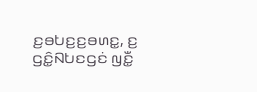ꤢ꤬ꤋꤝꤢ꤬ꤢ꤬ꤋꤛꤢ꤭, ꤢ꤬ ꤞꤢꤨ꤭ꤡꤝꤢꤞꤢꤦ ꤜꤢꤪ꤭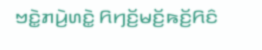ꤠꤢꤧ꤭ꤊꤣꤧ꤬ꤛꤢꤧ꤭ ꤖꤚꤢꤩ꤬ꤗꤢꤩ꤬ꤒꤢꤩ꤬ꤖꤢꤨ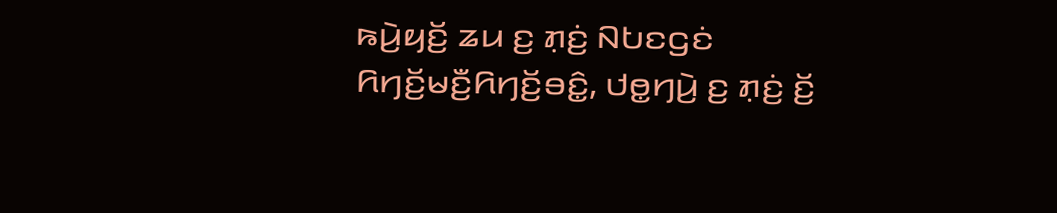ꤒꤣꤧ꤬ꤟꤢꤩ꤬ ꤘꤣ ꤢ꤬ ꤊ꤫ꤢꤦ꤬ ꤡꤝꤢꤞꤢꤦ ꤖꤚꤢꤩ꤬ꤗꤢꤪ꤬ꤖꤚꤢꤩ꤬ꤋꤢꤨ꤭, ꤓꤥ꤭ꤚꤣꤧ꤬ ꤢ꤬ ꤊ꤫ꤢꤦ꤬ ꤢꤩ꤬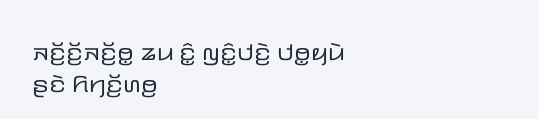ꤏꤢꤩ꤬ꤢꤩ꤬ꤏꤢꤩ꤬ꤥ꤭ ꤘꤣ ꤢꤨ꤭ ꤜꤢꤨ꤭ꤓꤢꤧ꤬ ꤓꤥ꤭ꤟꤣꤧ ꤔꤢꤧ ꤖꤚꤢꤩ꤬ꤛꤥ꤬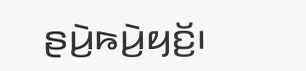ꤔꤣꤧ꤬ꤒꤣꤧ꤬ꤟꤢꤩ꤬꤯